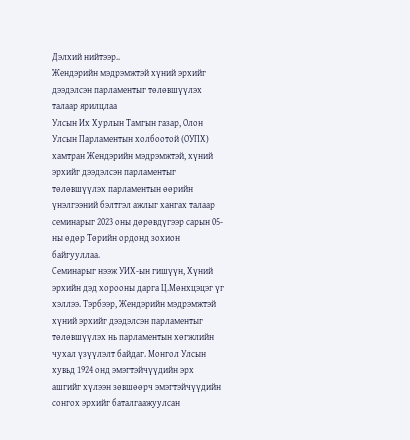Дэлхий нийтээр..
Жендэрийн мэдрэмжтэй хүний эрхийг дээдэлсэн парламентыг төлөвшүүлэх талаар ярилцлаа
Улсын Их Хурлын Тамгын газар, Олон Улсын Парламентын холбоотой (ОУПХ) хамтран Жендэрийн мэдрэмжтэй, хүний эрхийг дээдэлсэн парламентыг төлөвшүүлэх парламентын өөрийн үнэлгээний бэлтгэл ажлыг хангах талаар семинарыг 2023 оны дөрөвдүгээр сарын 05-ны өдөр Төрийн ордонд зохион байгууллаа.
Семинарыг нээж УИХ-ын гишүүн, Хүний эрхийн дэд хорооны дарга Ц.Мөнхцэцэг үг хэллээ. Тэрбээр, Жендэрийн мэдрэмжтэй хүний эрхийг дээдэлсэн парламентыг төлөвшүүлэх нь парламентын хөгжлийн чухал үзүүлэлт байдаг. Монгол Улсын хувьд 1924 онд эмэгтэйчүүдийн эрх ашгийг хүлээн зөвшөөрч эмэгтэйчүүдийн сонгох эрхийг баталгаажуулсан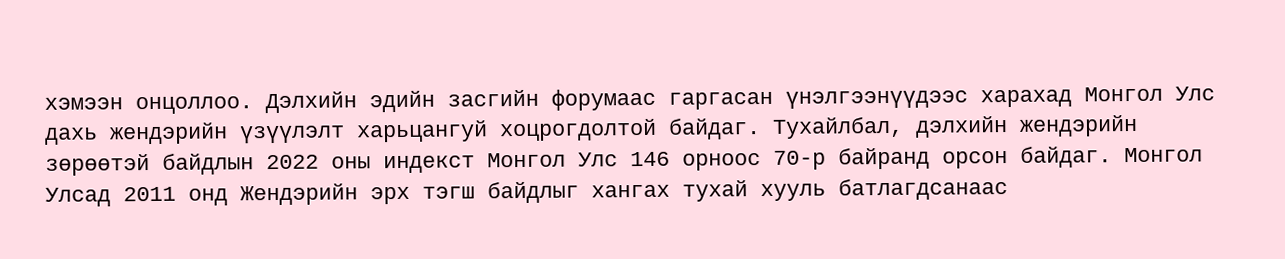хэмээн онцоллоо. Дэлхийн эдийн засгийн форумаас гаргасан үнэлгээнүүдээс харахад Монгол Улс дахь жендэрийн үзүүлэлт харьцангуй хоцрогдолтой байдаг. Тухайлбал, дэлхийн жендэрийн зөрөөтэй байдлын 2022 оны индекст Монгол Улс 146 орноос 70-р байранд орсон байдаг. Монгол Улсад 2011 онд Жендэрийн эрх тэгш байдлыг хангах тухай хууль батлагдсанаас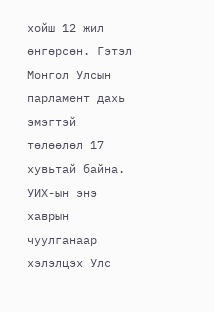хойш 12 жил өнгөрсөн. Гэтэл Монгол Улсын парламент дахь эмэгтэй төлөөлөл 17 хувьтай байна. УИХ-ын энэ хаврын чуулганаар хэлэлцэх Улс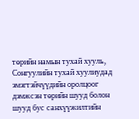төрийн намын тухай хууль, Сонгуулийн тухай хуулиудад эмэгтэйчүүдийн оролцоог дэмжсэн төрийн шууд болон шууд бус санхүүжилтийн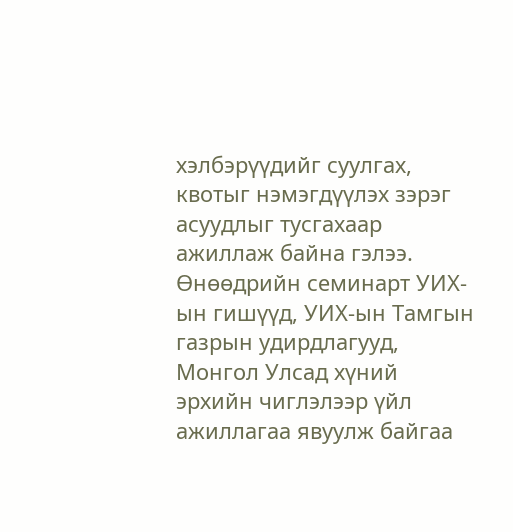хэлбэрүүдийг суулгах, квотыг нэмэгдүүлэх зэрэг асуудлыг тусгахаар ажиллаж байна гэлээ. Өнөөдрийн семинарт УИХ-ын гишүүд, УИХ-ын Тамгын газрын удирдлагууд, Монгол Улсад хүний эрхийн чиглэлээр үйл ажиллагаа явуулж байгаа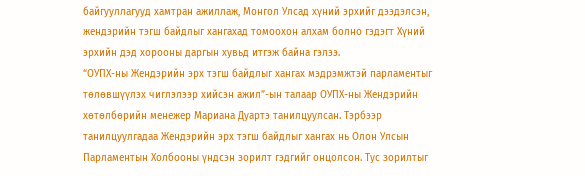байгууллагууд хамтран ажиллаж, Монгол Улсад хүний эрхийг дээдэлсэн, жендэрийн тэгш байдлыг хангахад томоохон алхам болно гэдэгт Хүний эрхийн дэд хорооны даргын хувьд итгэж байна гэлээ.
“ОУПХ-ны Жендэрийн эрх тэгш байдлыг хангах мэдрэмжтэй парламентыг төлөвшүүлэх чиглэлээр хийсэн ажил”-ын талаар ОУПХ-ны Жендэрийн хөтөлбөрийн менежер Мариана Дуартэ танилцуулсан. Тэрбээр танилцуулгадаа Жендэрийн эрх тэгш байдлыг хангах нь Олон Улсын Парламентын Холбооны үндсэн зорилт гэдгийг онцолсон. Тус зорилтыг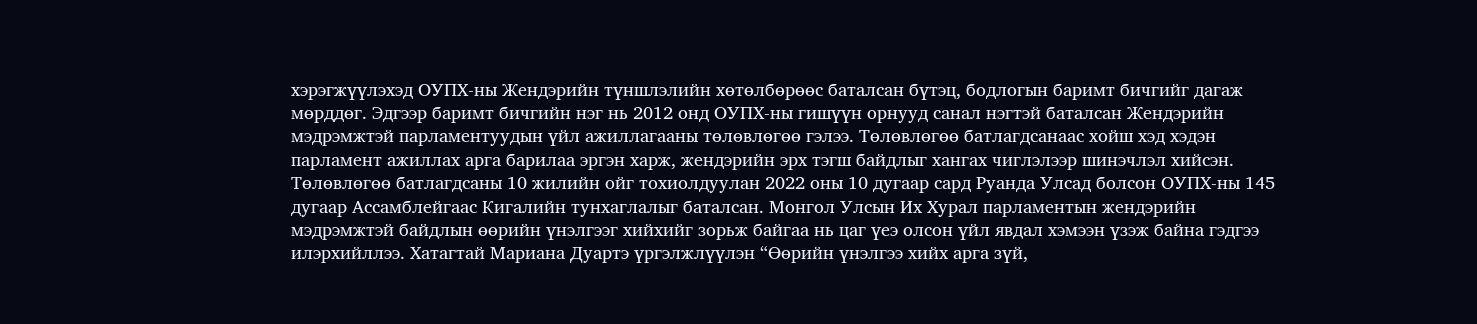хэрэгжүүлэхэд ОУПХ-ны Жендэрийн түншлэлийн хөтөлбөрөөс баталсан бүтэц, бодлогын баримт бичгийг дагаж мөрддөг. Эдгээр баримт бичгийн нэг нь 2012 онд ОУПХ-ны гишүүн орнууд санал нэгтэй баталсан Жендэрийн мэдрэмжтэй парламентуудын үйл ажиллагааны төлөвлөгөө гэлээ. Төлөвлөгөө батлагдсанаас хойш хэд хэдэн парламент ажиллах арга барилаа эргэн харж, жендэрийн эрх тэгш байдлыг хангах чиглэлээр шинэчлэл хийсэн. Төлөвлөгөө батлагдсаны 10 жилийн ойг тохиолдуулан 2022 оны 10 дугаар сард Руанда Улсад болсон ОУПХ-ны 145 дугаар Ассамблейгаас Кигалийн тунхаглалыг баталсан. Монгол Улсын Их Хурал парламентын жендэрийн мэдрэмжтэй байдлын өөрийн үнэлгээг хийхийг зорьж байгаа нь цаг үеэ олсон үйл явдал хэмээн үзэж байна гэдгээ илэрхийллээ. Хатагтай Мариана Дуартэ үргэлжлүүлэн “Өөрийн үнэлгээ хийх арга зүй,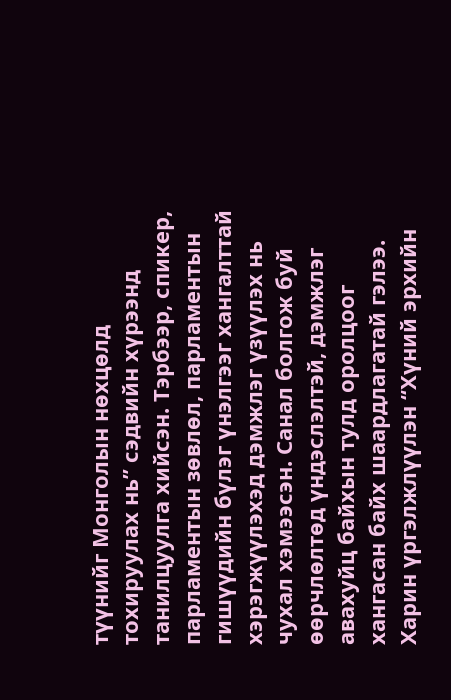түүнийг Монголын нөхцөлд тохируулах нь” сэдвийн хүрээнд танилцуулга хийсэн. Тэрбээр, спикер, парламентын зөвлөл, парламентын гишүүдийн бүлэг үнэлгээг хангалттай хэрэгжүүлэхэд дэмжлэг үзүүлэх нь чухал хэмээсэн. Санал болгож буй өөрчлөлтөд үндэслэлтэй, дэмжлэг авахуйц байхын тулд оролцоог хангасан байх шаардлагатай гэлээ.
Харин үргэлжлүүлэн “Хүний эрхийн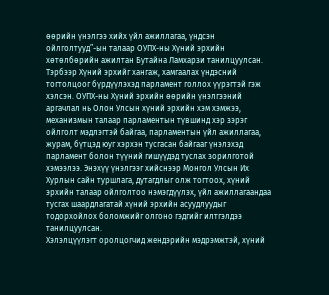өөрийн үнэлгээ хийх үйл ажиллагаа, үндсэн ойлголтууд”-ын талаар ОУПХ-ны Хүний эрхийн хөтөлбөрийн ажилтан Бутайна Ламхарзи танилцуулсан. Тэрбээр Хүний эрхийг хангаж, хамгаалах үндэсний тогтолцоог бүрдүүлэхэд парламент голлох үүрэгтэй гэж хэлсэн. ОУПХ-ны Хүний эрхийн өөрийн үнэлгээний аргачлал нь Олон Улсын хүний эрхийн хэм хэмжээ, механизмын талаар парламентын түвшинд хэр зэрэг ойлголт мэдлэгтэй байгаа, парламентын үйл ажиллагаа, журам, бүтцэд юуг хэрхэн тусгасан байгааг үнэлэхэд парламент болон түүний гишүүдэд туслах зорилготой хэмээлээ. Энэхүү үнэлгээг хийснээр Монгол Улсын Их Хурлын сайн туршлага, дутагдлыг олж тогтоох, хүний эрхийн талаар ойлголтоо нэмэгдүүлэх, үйл ажиллагаандаа тусгах шаардлагатай хүний эрхийн асуудлуудыг тодорхойлох боломжийг олгоно гэдгийг илтгэлдээ танилцуулсан.
Хэлэлцүүлэгт оролцогчид жендэрийн мэдрэмжтэй, хүний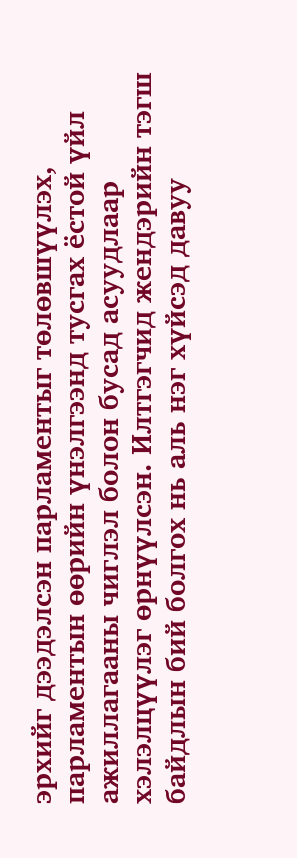эрхийг дээдэлсэн парламентыг төлөвшүүлэх, парламентын өөрийн үнэлгээнд тусгах ёстой үйл ажиллагааны чиглэл болон бусад асуудлаар хэлэлцүүлэг өрнүүлсэн. Илтгэгчид жендэрийн тэгш байдлын бий болгох нь аль нэг хүйсэд давуу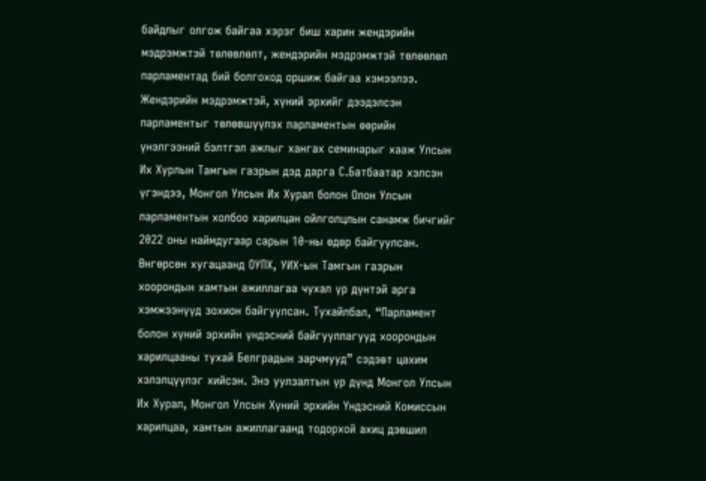байдлыг олгож байгаа хэрэг биш харин жендэрийн мэдрэмжтэй төлөвлөлт, жендэрийн мэдрэмжтэй төлөөлөл парламентад бий болгоход оршиж байгаа хэмээлээ.
Жендэрийн мэдрэмжтэй, хүний эрхийг дээдэлсэн парламентыг төлөвшүүлэх парламентын өөрийн үнэлгээний бэлтгэл ажлыг хангах семинарыг хааж Улсын Их Хурлын Тамгын газрын дэд дарга С.Батбаатар хэлсэн үгэндээ, Монгол Улсын Их Хурал болон Олон Улсын парламентын холбоо харилцан ойлголцлын санамж бичгийг 2022 оны наймдугаар сарын 10-ны өдөр байгуулсан. Өнгөрсөн хугацаанд ОУПХ, УИХ-ын Тамгын газрын хоорондын хамтын ажиллагаа чухал үр дүнтэй арга хэмжээнүүд зохион байгуулсан. Тухайлбал, “Парламент болон хүний эрхийн үндэсний байгууллагууд хоорондын харилцааны тухай Белградын зарчмууд” сэдэвт цахим хэлэлцүүлэг хийсэн. Энэ уулзалтын үр дүнд Монгол Улсын Их Хурал, Монгол Улсын Хүний эрхийн Үндэсний Комиссын харилцаа, хамтын ажиллагаанд тодорхой ахиц дэвшил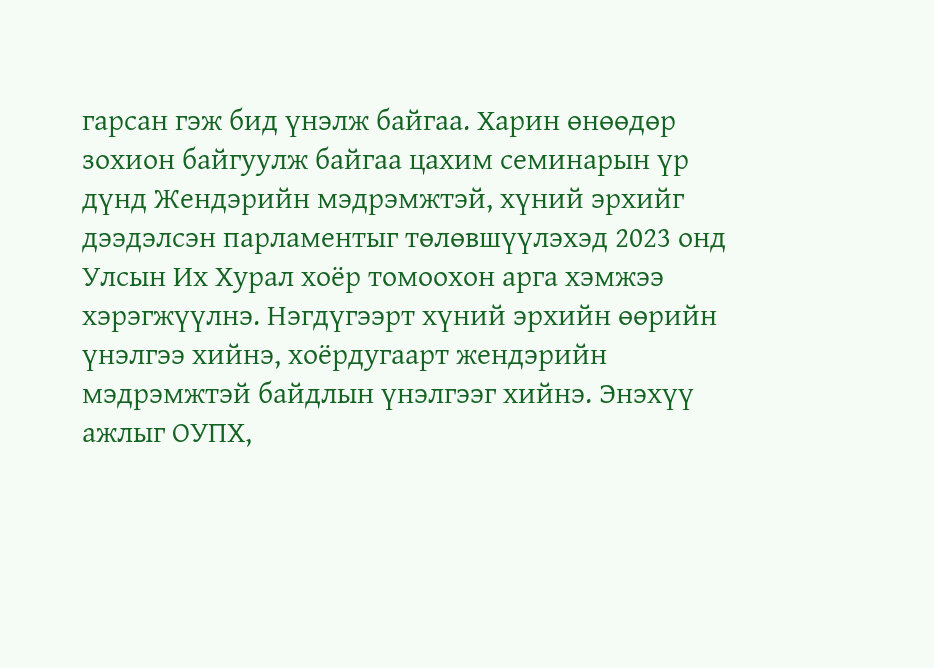гарсан гэж бид үнэлж байгаа. Харин өнөөдөр зохион байгуулж байгаа цахим семинарын үр дүнд Жендэрийн мэдрэмжтэй, хүний эрхийг дээдэлсэн парламентыг төлөвшүүлэхэд 2023 онд Улсын Их Хурал хоёр томоохон арга хэмжээ хэрэгжүүлнэ. Нэгдүгээрт хүний эрхийн өөрийн үнэлгээ хийнэ, хоёрдугаарт жендэрийн мэдрэмжтэй байдлын үнэлгээг хийнэ. Энэхүү ажлыг ОУПХ,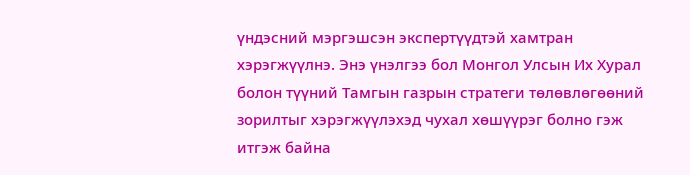үндэсний мэргэшсэн экспертүүдтэй хамтран хэрэгжүүлнэ. Энэ үнэлгээ бол Монгол Улсын Их Хурал болон түүний Тамгын газрын стратеги төлөвлөгөөний зорилтыг хэрэгжүүлэхэд чухал хөшүүрэг болно гэж итгэж байна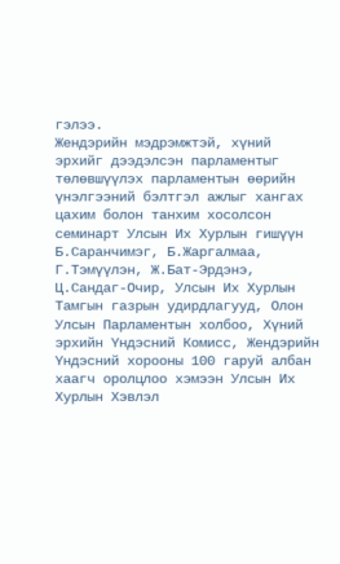гэлээ.
Жендэрийн мэдрэмжтэй, хүний эрхийг дээдэлсэн парламентыг төлөвшүүлэх парламентын өөрийн үнэлгээний бэлтгэл ажлыг хангах цахим болон танхим хосолсон семинарт Улсын Их Хурлын гишүүн Б.Саранчимэг, Б.Жаргалмаа, Г.Тэмүүлэн, Ж.Бат-Эрдэнэ, Ц.Сандаг-Очир, Улсын Их Хурлын Тамгын газрын удирдлагууд, Олон Улсын Парламентын холбоо, Хүний эрхийн Үндэсний Комисс, Жендэрийн Үндэсний хорооны 100 гаруй албан хаагч оролцлоо хэмээн Улсын Их Хурлын Хэвлэл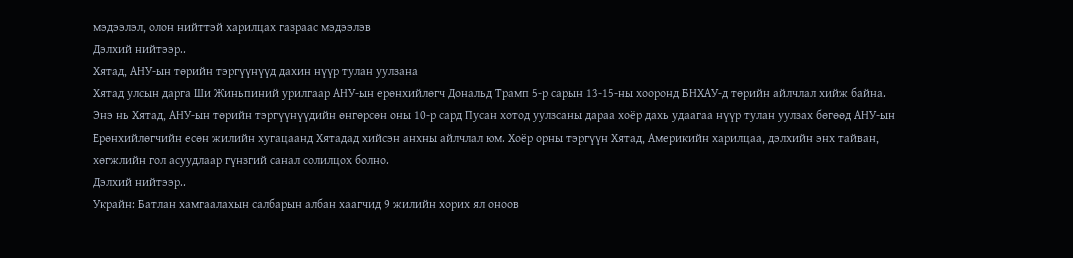мэдээлэл, олон нийттэй харилцах газраас мэдээлэв
Дэлхий нийтээр..
Хятад, АНУ-ын төрийн тэргүүнүүд дахин нүүр тулан уулзана
Хятад улсын дарга Ши Жиньпиний урилгаар АНУ-ын ерөнхийлөгч Дональд Трамп 5-р сарын 13-15-ны хооронд БНХАУ-д төрийн айлчлал хийж байна.
Энэ нь Хятад, АНУ-ын төрийн тэргүүнүүдийн өнгөрсөн оны 10-р сард Пусан хотод уулзсаны дараа хоёр дахь удаагаа нүүр тулан уулзах бөгөөд АНУ-ын Ерөнхийлөгчийн есөн жилийн хугацаанд Хятадад хийсэн анхны айлчлал юм. Хоёр орны тэргүүн Хятад, Америкийн харилцаа, дэлхийн энх тайван, хөгжлийн гол асуудлаар гүнзгий санал солилцох болно.
Дэлхий нийтээр..
Украйн: Батлан хамгаалахын салбарын албан хаагчид 9 жилийн хорих ял оноов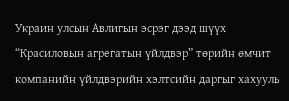Украин улсын Авлигын эсрэг дээд шүүх “Красиловын агрегатын үйлдвэр” төрийн өмчит компанийн үйлдвэрийн хэлтсийн даргыг хахууль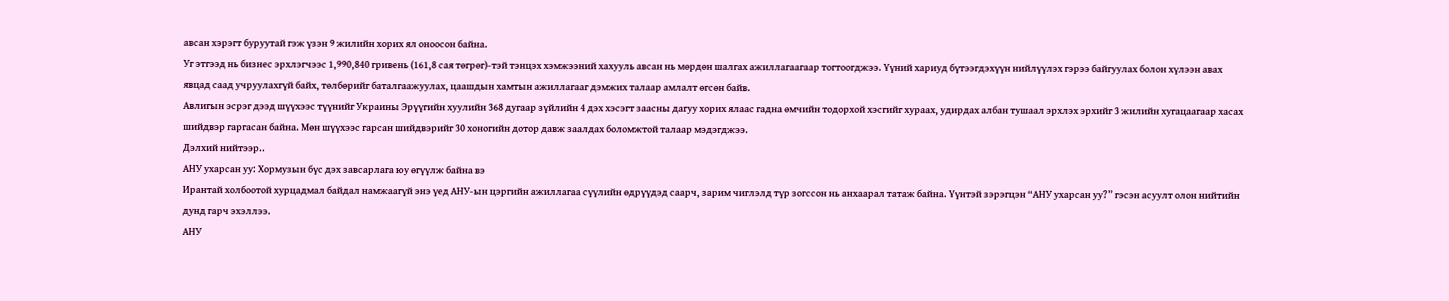авсан хэрэгт буруутай гэж үзэн 9 жилийн хорих ял оноосон байна.
Уг этгээд нь бизнес эрхлэгчээс 1,990,840 гривень (161,8 сая төгрөг)-тэй тэнцэх хэмжээний хахууль авсан нь мөрдөн шалгах ажиллагаагаар тогтоогджээ. Үүний хариуд бүтээгдэхүүн нийлүүлэх гэрээ байгуулах болон хүлээн авах явцад саад учруулахгүй байх, төлбөрийг баталгаажуулах, цаашдын хамтын ажиллагааг дэмжих талаар амлалт өгсөн байв.
Авлигын эсрэг дээд шүүхээс түүнийг Украины Эрүүгийн хуулийн 368 дугаар зүйлийн 4 дэх хэсэгт заасны дагуу хорих ялаас гадна өмчийн тодорхой хэсгийг хураах, удирдах албан тушаал эрхлэх эрхийг 3 жилийн хугацаагаар хасах шийдвэр гаргасан байна. Мөн шүүхээс гарсан шийдвэрийг 30 хоногийн дотор давж заалдах боломжтой талаар мэдэгджээ.
Дэлхий нийтээр..
АНУ ухарсан уу: Хормузын бүс дэх завсарлага юу өгүүлж байна вэ
Ирантай холбоотой хурцадмал байдал намжаагүй энэ үед АНУ-ын цэргийн ажиллагаа сүүлийн өдрүүдэд саарч, зарим чиглэлд түр зогссон нь анхаарал татаж байна. Үүнтэй зэрэгцэн “АНУ ухарсан уу?” гэсэн асуулт олон нийтийн дунд гарч эхэллээ.
АНУ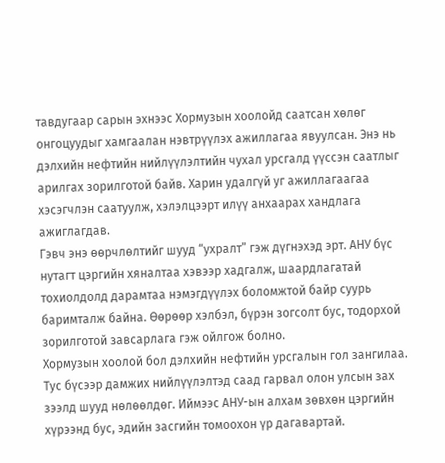тавдугаар сарын эхнээс Хормузын хоолойд саатсан хөлөг онгоцуудыг хамгаалан нэвтрүүлэх ажиллагаа явуулсан. Энэ нь дэлхийн нефтийн нийлүүлэлтийн чухал урсгалд үүссэн саатлыг арилгах зорилготой байв. Харин удалгүй уг ажиллагаагаа хэсэгчлэн саатуулж, хэлэлцээрт илүү анхаарах хандлага ажиглагдав.
Гэвч энэ өөрчлөлтийг шууд “ухралт” гэж дүгнэхэд эрт. АНУ бүс нутагт цэргийн хяналтаа хэвээр хадгалж, шаардлагатай тохиолдолд дарамтаа нэмэгдүүлэх боломжтой байр суурь баримталж байна. Өөрөөр хэлбэл, бүрэн зогсолт бус, тодорхой зорилготой завсарлага гэж ойлгож болно.
Хормузын хоолой бол дэлхийн нефтийн урсгалын гол зангилаа. Тус бүсээр дамжих нийлүүлэлтэд саад гарвал олон улсын зах зээлд шууд нөлөөлдөг. Иймээс АНУ-ын алхам зөвхөн цэргийн хүрээнд бус, эдийн засгийн томоохон үр дагавартай.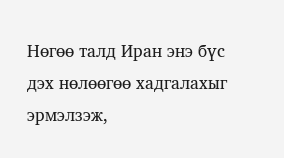Нөгөө талд Иран энэ бүс дэх нөлөөгөө хадгалахыг эрмэлзэж,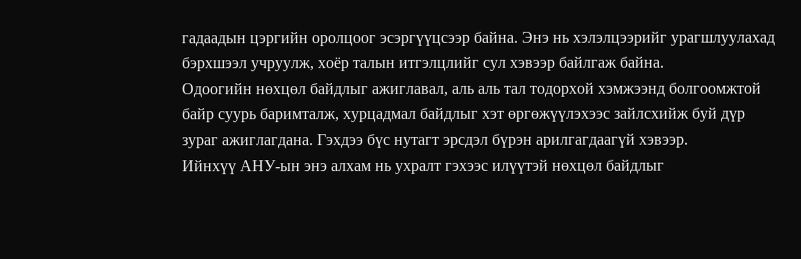гадаадын цэргийн оролцоог эсэргүүцсээр байна. Энэ нь хэлэлцээрийг урагшлуулахад бэрхшээл учруулж, хоёр талын итгэлцлийг сул хэвээр байлгаж байна.
Одоогийн нөхцөл байдлыг ажиглавал, аль аль тал тодорхой хэмжээнд болгоомжтой байр суурь баримталж, хурцадмал байдлыг хэт өргөжүүлэхээс зайлсхийж буй дүр зураг ажиглагдана. Гэхдээ бүс нутагт эрсдэл бүрэн арилгагдаагүй хэвээр.
Ийнхүү АНУ-ын энэ алхам нь ухралт гэхээс илүүтэй нөхцөл байдлыг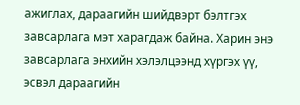ажиглах, дараагийн шийдвэрт бэлтгэх завсарлага мэт харагдаж байна. Харин энэ завсарлага энхийн хэлэлцээнд хүргэх үү, эсвэл дараагийн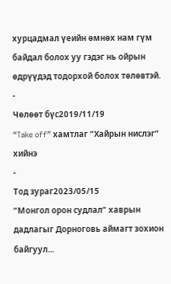хурцадмал үеийн өмнөх нам гүм байдал болох уу гэдэг нь ойрын өдрүүдэд тодорхой болох төлөвтэй.
-
Чөлөөт бүс2019/11/19
“Take off” хамтлаг “Хайрын нислэг” хийнэ
-
Тод зураг2023/05/15
“Монгол орон судлал” хаврын дадлагыг Дорноговь аймагт зохион байгуул...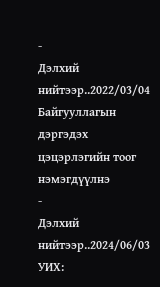-
Дэлхий нийтээр..2022/03/04
Байгууллагын дэргэдэх цэцэрлэгийн тоог нэмэгдүүлнэ
-
Дэлхий нийтээр..2024/06/03
УИХ: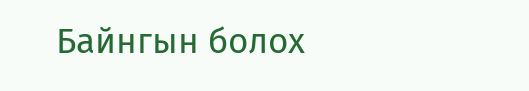Байнгын болох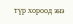түр хороод энэ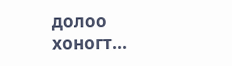долоо хоногт...